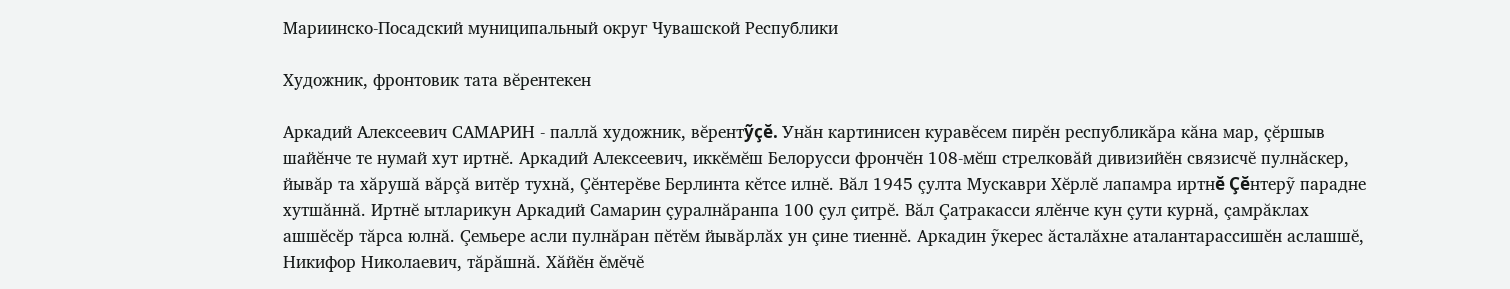Мариинско-Посадский муниципальный округ Чувашской Республики

Художник, фронтовик тата вĕрентекен

Аркадий Алексеевич САМАРИН - паллă художник, вĕрентỹçĕ. Унăн картинисен куравĕсем пирĕн республикăра кăна мар, çĕршыв шайĕнче те нумай хут иртнĕ. Аркадий Алексеевич, иккĕмĕш Белорусси фрончĕн 108-мĕш стрелковăй дивизийĕн связисчĕ пулнăскер, йывăр та хăрушă вăрçă витĕр тухнă, Çĕнтерĕве Берлинта кĕтсе илнĕ. Вăл 1945 çулта Мускаври Хĕрлĕ лапамра иртнĕ Çĕнтерỹ парадне хутшăннă. Иртнĕ ытларикун Аркадий Самарин çуралнăранпа 100 çул çитрĕ. Вăл Çатракасси ялĕнче кун çути курнă, çамрăклах ашшĕсĕр тăрса юлнă. Çемьере асли пулнăран пĕтĕм йывăрлăх ун çине тиеннĕ. Аркадин ỹкерес ăсталăхне аталантарассишĕн аслашшĕ, Никифор Николаевич, тăрăшнă. Хăйĕн ĕмĕчĕ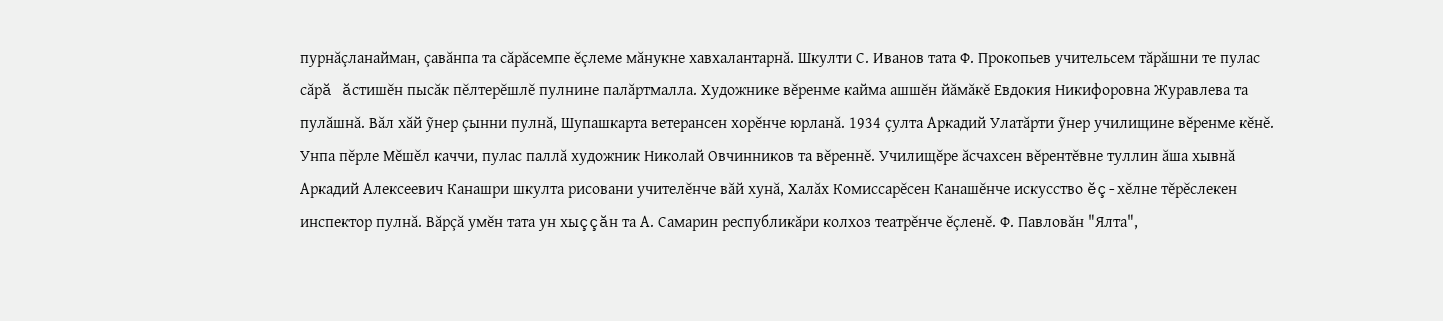пурнăçланайман, çавăнпа та сăрăсемпе ĕçлеме мăнукне хавхалантарнă. Шкулти С. Иванов тата Ф. Прокопьев учительсем тăрăшни те пулас сăрă ăстишĕн пысăк пĕлтерĕшлĕ пулнине палăртмалла. Художнике вĕренме кайма ашшĕн йăмăкĕ Евдокия Никифоровна Журавлева та пулăшнă. Вăл хăй ỹнер çынни пулнă, Шупашкарта ветерансен хорĕнче юрланă. 1934 çулта Аркадий Улатăрти ỹнер училищине вĕренме кĕнĕ. Унпа пĕрле Мĕшĕл каччи, пулас паллă художник Николай Овчинников та вĕреннĕ. Училищĕре ăсчахсен вĕрентĕвне туллин ăша хывнă Аркадий Алексеевич Канашри шкулта рисовани учителĕнче вăй хунă, Халăх Комиссарĕсен Канашĕнче искусство ĕç-хĕлне тĕрĕслекен инспектор пулнă. Вăрçă умĕн тата ун хыççăн та А. Самарин республикăри колхоз театрĕнче ĕçленĕ. Ф. Павловăн "Ялта",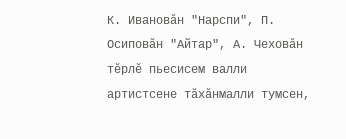К. Ивановăн "Нарспи", П. Осиповăн "Айтар", А. Чеховăн тĕрлĕ пьесисем валли артистсене тăхăнмалли тумсен,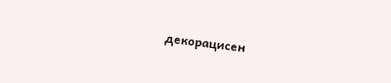декорацисен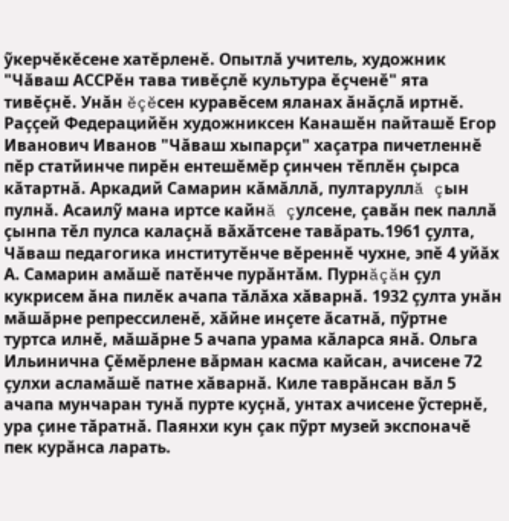ỹкерчĕкĕсене хатĕрленĕ. Опытлă учитель, художник "Чăваш АССРĕн тава тивĕçлĕ культура ĕçченĕ" ята тивĕçнĕ. Унăн ĕçĕсен куравĕсем яланах ăнăçлă иртнĕ. Раççей Федерацийĕн художниксен Канашĕн пайташĕ Егор Иванович Иванов "Чăваш хыпарçи" хаçатра пичетленнĕ пĕр статйинче пирĕн ентешĕмĕр çинчен тĕплĕн çырса кăтартнă. Аркадий Самарин кăмăллă, пултаруллă çын пулнă. Асаилỹ мана иртсе кайнă çулсене, çавăн пек паллă çынпа тĕл пулса калаçнă вăхăтсене тавăрать.1961 çулта, Чăваш педагогика институтĕнче вĕреннĕ чухне, эпĕ 4 уйăх А. Самарин амăшĕ патĕнче пурăнтăм. Пурнăçăн çул кукрисем ăна пилĕк ачапа тăлăха хăварнă. 1932 çулта унăн мăшăрне репрессиленĕ, хăйне инçете ăсатнă, пỹртне туртса илнĕ, мăшăрне 5 ачапа урама кăларса янă. Ольга Ильинична Çĕмĕрлене вăрман касма кайсан, ачисене 72 çулхи асламăшĕ патне хăварнă. Киле таврăнсан вăл 5 ачапа мунчаран тунă пурте куçнă, унтах ачисене ỹстернĕ, ура çине тăратнă. Паянхи кун çак пỹрт музей экспоначĕ пек курăнса ларать.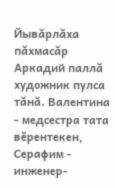Йывăрлăха пăхмасăр Аркадий паллă художник пулса тăнă. Валентина - медсестра тата вĕрентекен, Серафим - инженер-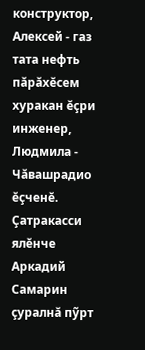конструктор, Алексей - газ тата нефть пăрăхĕсем хуракан ĕçри инженер, Людмила - Чăвашрадио ĕçченĕ. Çатракасси ялĕнче Аркадий Самарин çуралнă пỹрт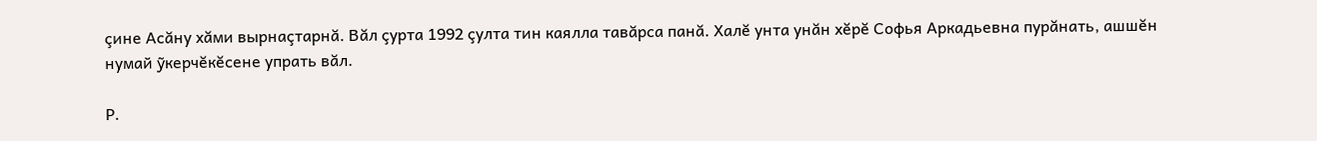çине Асăну хăми вырнаçтарнă. Вăл çурта 1992 çулта тин каялла тавăрса панă. Халĕ унта унăн хĕрĕ Софья Аркадьевна пурăнать, ашшĕн нумай ỹкерчĕкĕсене упрать вăл.

Р.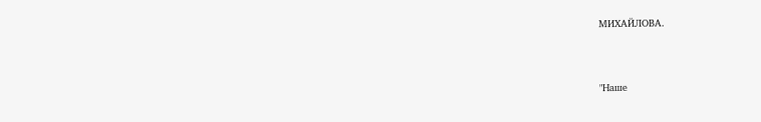МИХАЙЛОВА.



"Наше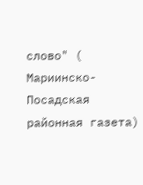слово" ( Мариинско-Посадская районная газета)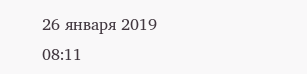26 января 2019
08:11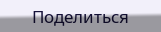Поделиться